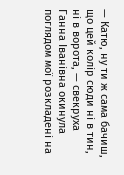— Катю, ну ти ж сама бачиш, що цей колір сюди ні в тин, ні в ворота, — свекруха Ганна Іванівна окинула поглядом мої розкладені на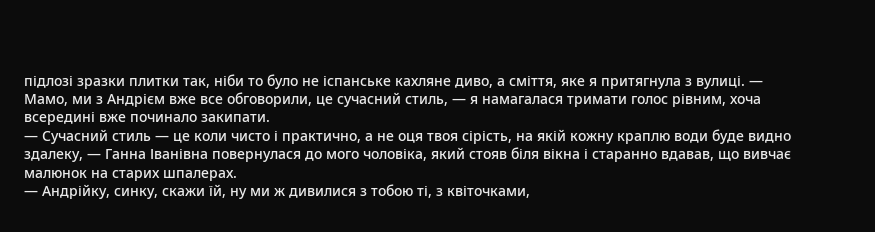підлозі зразки плитки так, ніби то було не іспанське кахляне диво, а сміття, яке я притягнула з вулиці. — Мамо, ми з Андрієм вже все обговорили, це сучасний стиль, — я намагалася тримати голос рівним, хоча всередині вже починало закипати.
— Сучасний стиль — це коли чисто і практично, а не оця твоя сірість, на якій кожну краплю води буде видно здалеку, — Ганна Іванівна повернулася до мого чоловіка, який стояв біля вікна і старанно вдавав, що вивчає малюнок на старих шпалерах.
— Андрійку, синку, скажи їй, ну ми ж дивилися з тобою ті, з квіточками,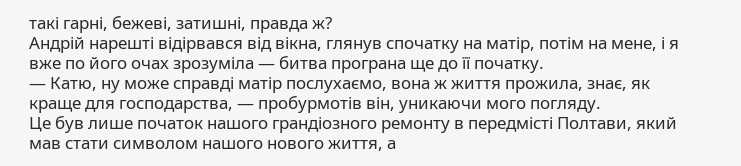такі гарні, бежеві, затишні, правда ж?
Андрій нарешті відірвався від вікна, глянув спочатку на матір, потім на мене, і я вже по його очах зрозуміла — битва програна ще до її початку.
— Катю, ну може справді матір послухаємо, вона ж життя прожила, знає, як краще для господарства, — пробурмотів він, уникаючи мого погляду.
Це був лише початок нашого грандіозного ремонту в передмісті Полтави, який мав стати символом нашого нового життя, а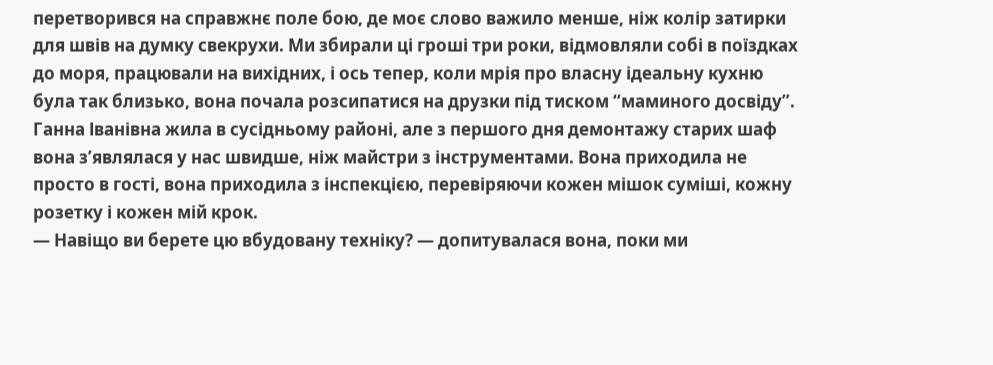перетворився на справжнє поле бою, де моє слово важило менше, ніж колір затирки для швів на думку свекрухи. Ми збирали ці гроші три роки, відмовляли собі в поїздках до моря, працювали на вихідних, і ось тепер, коли мрія про власну ідеальну кухню була так близько, вона почала розсипатися на друзки під тиском “маминого досвіду”.
Ганна Іванівна жила в сусідньому районі, але з першого дня демонтажу старих шаф вона з’являлася у нас швидше, ніж майстри з інструментами. Вона приходила не просто в гості, вона приходила з інспекцією, перевіряючи кожен мішок суміші, кожну розетку і кожен мій крок.
— Навіщо ви берете цю вбудовану техніку? — допитувалася вона, поки ми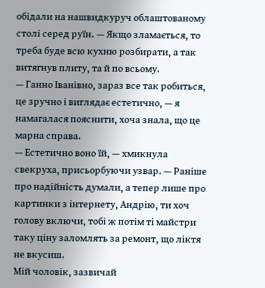обідали на нашвидкуруч облаштованому столі серед руїн. — Якщо зламається, то треба буде всю кухню розбирати, а так витягнув плиту, та й по всьому.
— Ганно Іванівно, зараз все так робиться, це зручно і виглядає естетично, — я намагалася пояснити, хоча знала, що це марна справа.
— Естетично воно їй, — хмикнула свекруха, присьорбуючи узвар. — Раніше про надійність думали, а тепер лише про картинки з інтернету, Андрію, ти хоч голову включи, тобі ж потім ті майстри таку ціну заломлять за ремонт, що ліктя не вкусиш.
Мій чоловік, зазвичай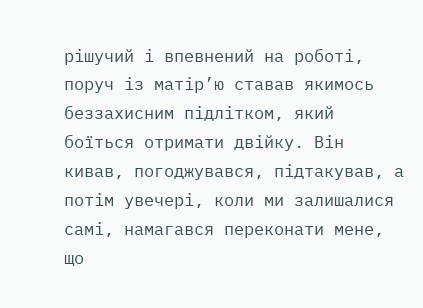рішучий і впевнений на роботі, поруч із матір’ю ставав якимось беззахисним підлітком, який боїться отримати двійку. Він кивав, погоджувався, підтакував, а потім увечері, коли ми залишалися самі, намагався переконати мене, що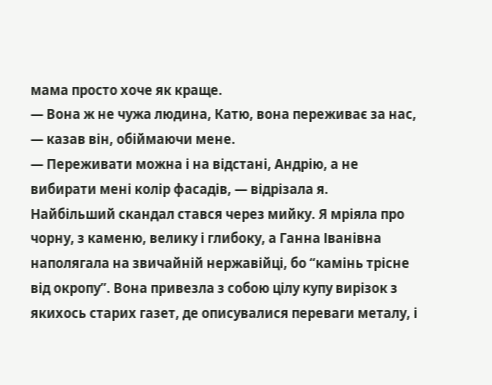мама просто хоче як краще.
— Вона ж не чужа людина, Катю, вона переживає за нас, — казав він, обіймаючи мене.
— Переживати можна і на відстані, Андрію, а не вибирати мені колір фасадів, — відрізала я.
Найбільший скандал стався через мийку. Я мріяла про чорну, з каменю, велику і глибоку, а Ганна Іванівна наполягала на звичайній нержавійці, бо “камінь трісне від окропу”. Вона привезла з собою цілу купу вирізок з якихось старих газет, де описувалися переваги металу, і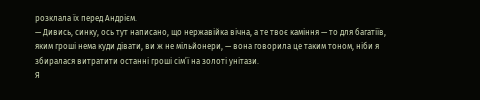розклала їх перед Андрієм.
— Дивись, синку, ось тут написано, що нержавійка вічна, а те твоє каміння — то для багатіїв, яким гроші нема куди дівати, ви ж не мільйонери, — вона говорила це таким тоном, ніби я збиралася витратити останні гроші сім’ї на золоті унітази.
Я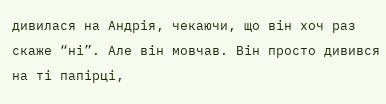дивилася на Андрія, чекаючи, що він хоч раз скаже “ні”. Але він мовчав. Він просто дивився на ті папірці,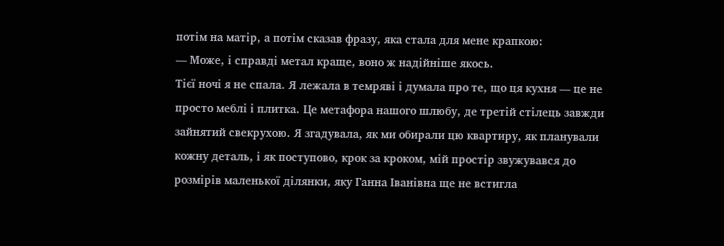потім на матір, а потім сказав фразу, яка стала для мене крапкою:
— Може, і справді метал краще, воно ж надійніше якось.
Тієї ночі я не спала. Я лежала в темряві і думала про те, що ця кухня — це не просто меблі і плитка. Це метафора нашого шлюбу, де третій стілець завжди зайнятий свекрухою. Я згадувала, як ми обирали цю квартиру, як планували кожну деталь, і як поступово, крок за кроком, мій простір звужувався до розмірів маленької ділянки, яку Ганна Іванівна ще не встигла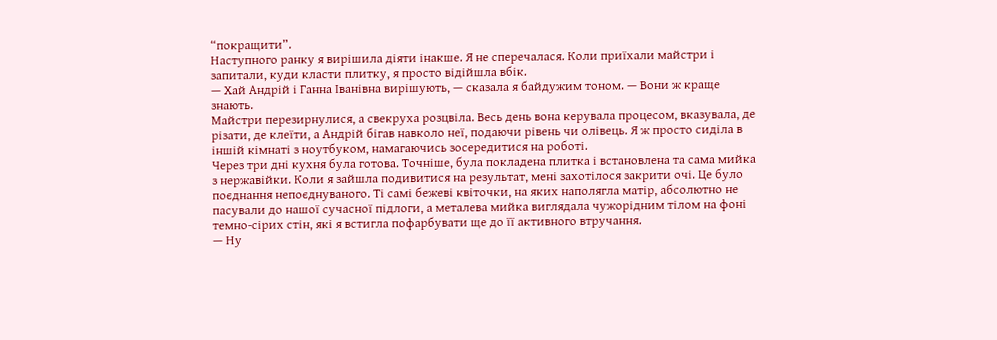“покращити”.
Наступного ранку я вирішила діяти інакше. Я не сперечалася. Коли приїхали майстри і запитали, куди класти плитку, я просто відійшла вбік.
— Хай Андрій і Ганна Іванівна вирішують, — сказала я байдужим тоном. — Вони ж краще знають.
Майстри перезирнулися, а свекруха розцвіла. Весь день вона керувала процесом, вказувала, де різати, де клеїти, а Андрій бігав навколо неї, подаючи рівень чи олівець. Я ж просто сиділа в іншій кімнаті з ноутбуком, намагаючись зосередитися на роботі.
Через три дні кухня була готова. Точніше, була покладена плитка і встановлена та сама мийка з нержавійки. Коли я зайшла подивитися на результат, мені захотілося закрити очі. Це було поєднання непоєднуваного. Ті самі бежеві квіточки, на яких наполягла матір, абсолютно не пасували до нашої сучасної підлоги, а металева мийка виглядала чужорідним тілом на фоні темно-сірих стін, які я встигла пофарбувати ще до її активного втручання.
— Ну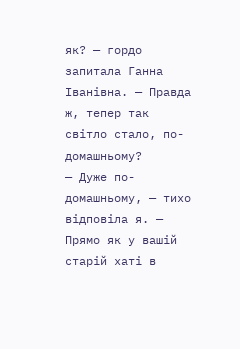як? — гордо запитала Ганна Іванівна. — Правда ж, тепер так світло стало, по-домашньому?
— Дуже по-домашньому, — тихо відповіла я. — Прямо як у вашій старій хаті в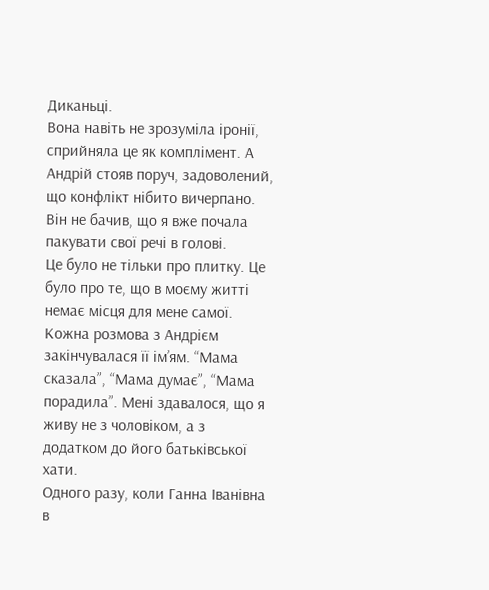Диканьці.
Вона навіть не зрозуміла іронії, сприйняла це як комплімент. А Андрій стояв поруч, задоволений, що конфлікт нібито вичерпано. Він не бачив, що я вже почала пакувати свої речі в голові.
Це було не тільки про плитку. Це було про те, що в моєму житті немає місця для мене самої. Кожна розмова з Андрієм закінчувалася її ім’ям. “Мама сказала”, “Мама думає”, “Мама порадила”. Мені здавалося, що я живу не з чоловіком, а з додатком до його батьківської хати.
Одного разу, коли Ганна Іванівна в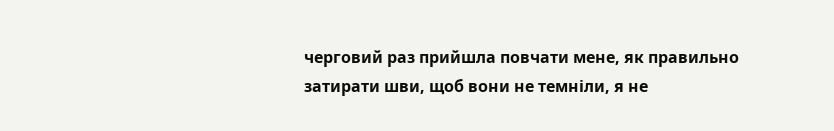черговий раз прийшла повчати мене, як правильно затирати шви, щоб вони не темніли, я не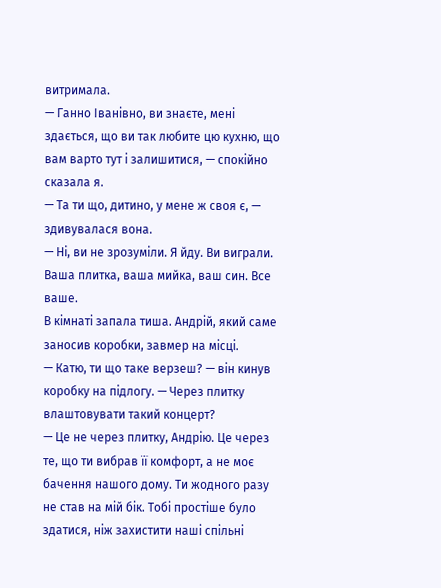витримала.
— Ганно Іванівно, ви знаєте, мені здається, що ви так любите цю кухню, що вам варто тут і залишитися, — спокійно сказала я.
— Та ти що, дитино, у мене ж своя є, — здивувалася вона.
— Ні, ви не зрозуміли. Я йду. Ви виграли. Ваша плитка, ваша мийка, ваш син. Все ваше.
В кімнаті запала тиша. Андрій, який саме заносив коробки, завмер на місці.
— Катю, ти що таке верзеш? — він кинув коробку на підлогу. — Через плитку влаштовувати такий концерт?
— Це не через плитку, Андрію. Це через те, що ти вибрав її комфорт, а не моє бачення нашого дому. Ти жодного разу не став на мій бік. Тобі простіше було здатися, ніж захистити наші спільні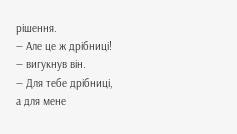рішення.
— Але це ж дрібниці! — вигукнув він.
— Для тебе дрібниці, а для мене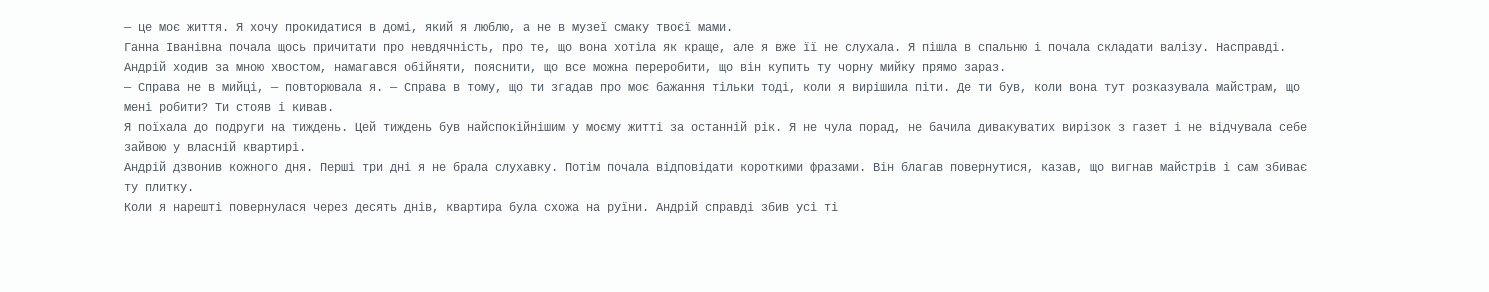— це моє життя. Я хочу прокидатися в домі, який я люблю, а не в музеї смаку твоєї мами.
Ганна Іванівна почала щось причитати про невдячність, про те, що вона хотіла як краще, але я вже її не слухала. Я пішла в спальню і почала складати валізу. Насправді.
Андрій ходив за мною хвостом, намагався обійняти, пояснити, що все можна переробити, що він купить ту чорну мийку прямо зараз.
— Справа не в мийці, — повторювала я. — Справа в тому, що ти згадав про моє бажання тільки тоді, коли я вирішила піти. Де ти був, коли вона тут розказувала майстрам, що мені робити? Ти стояв і кивав.
Я поїхала до подруги на тиждень. Цей тиждень був найспокійнішим у моєму житті за останній рік. Я не чула порад, не бачила дивакуватих вирізок з газет і не відчувала себе зайвою у власній квартирі.
Андрій дзвонив кожного дня. Перші три дні я не брала слухавку. Потім почала відповідати короткими фразами. Він благав повернутися, казав, що вигнав майстрів і сам збиває ту плитку.
Коли я нарешті повернулася через десять днів, квартира була схожа на руїни. Андрій справді збив усі ті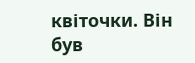квіточки. Він був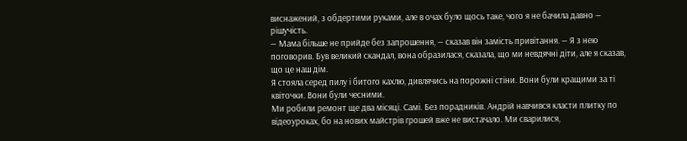виснажений, з обдертими руками, але в очах було щось таке, чого я не бачила давно — рішучість.
— Мама більше не прийде без запрошення, — сказав він замість привітання. — Я з нею поговорив. Був великий скандал, вона образилася, сказала, що ми невдячні діти, але я сказав, що це наш дім.
Я стояла серед пилу і битого кахлю, дивлячись на порожні стіни. Вони були кращими за ті квіточки. Вони були чесними.
Ми робили ремонт ще два місяці. Самі. Без порадників. Андрій навчився класти плитку по відеоуроках, бо на нових майстрів грошей вже не вистачало. Ми сварилися,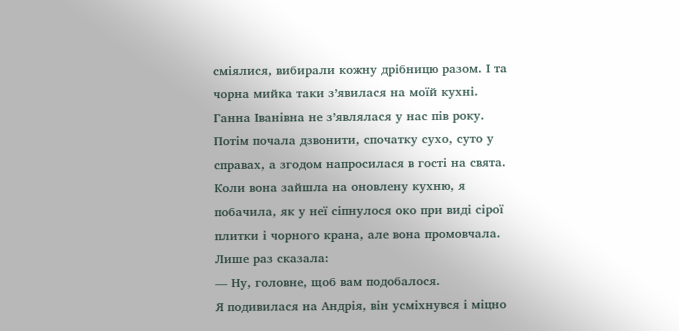сміялися, вибирали кожну дрібницю разом. І та чорна мийка таки з’явилася на моїй кухні.
Ганна Іванівна не з’являлася у нас пів року. Потім почала дзвонити, спочатку сухо, суто у справах, а згодом напросилася в гості на свята. Коли вона зайшла на оновлену кухню, я побачила, як у неї сіпнулося око при виді сірої плитки і чорного крана, але вона промовчала. Лише раз сказала:
— Ну, головне, щоб вам подобалося.
Я подивилася на Андрія, він усміхнувся і міцно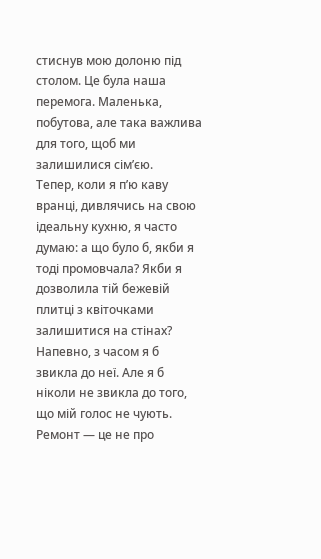стиснув мою долоню під столом. Це була наша перемога. Маленька, побутова, але така важлива для того, щоб ми залишилися сім’єю.
Тепер, коли я п’ю каву вранці, дивлячись на свою ідеальну кухню, я часто думаю: а що було б, якби я тоді промовчала? Якби я дозволила тій бежевій плитці з квіточками залишитися на стінах? Напевно, з часом я б звикла до неї. Але я б ніколи не звикла до того, що мій голос не чують.
Ремонт — це не про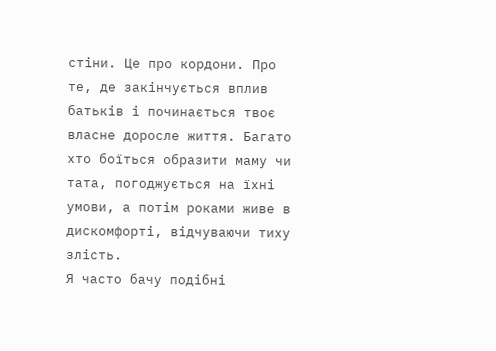стіни. Це про кордони. Про те, де закінчується вплив батьків і починається твоє власне доросле життя. Багато хто боїться образити маму чи тата, погоджується на їхні умови, а потім роками живе в дискомфорті, відчуваючи тиху злість.
Я часто бачу подібні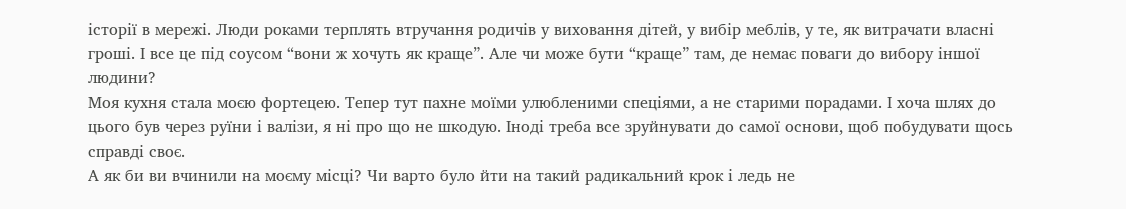історії в мережі. Люди роками терплять втручання родичів у виховання дітей, у вибір меблів, у те, як витрачати власні гроші. І все це під соусом “вони ж хочуть як краще”. Але чи може бути “краще” там, де немає поваги до вибору іншої людини?
Моя кухня стала моєю фортецею. Тепер тут пахне моїми улюбленими спеціями, а не старими порадами. І хоча шлях до цього був через руїни і валізи, я ні про що не шкодую. Іноді треба все зруйнувати до самої основи, щоб побудувати щось справді своє.
А як би ви вчинили на моєму місці? Чи варто було йти на такий радикальний крок і ледь не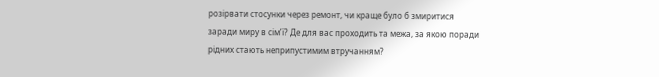розірвати стосунки через ремонт, чи краще було б змиритися заради миру в сім’ї? Де для вас проходить та межа, за якою поради рідних стають неприпустимим втручанням?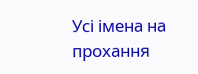Усі імена на прохання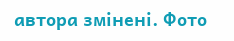автора змінені. Фото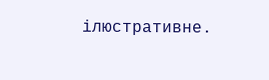ілюстративне.